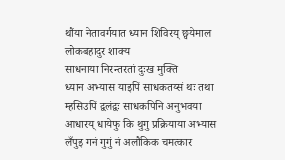थौंया नेतावर्गयात ध्यान शिविरय् छ्वयेमाल
लोकबहादुर शाक्य
साधनाया निरन्तरतां दुःख मुक्ति
ध्यान अभ्यास याइपिं साधकतय्सं थः तथा म्हसिउपिं द्वलंद्वः साधकपिनि अनुभवया आधारय् धायेफु कि थुगु प्रक्रियाया अभ्यास लँपुइ गनं गुगुं नं अलौकिक चमत्कार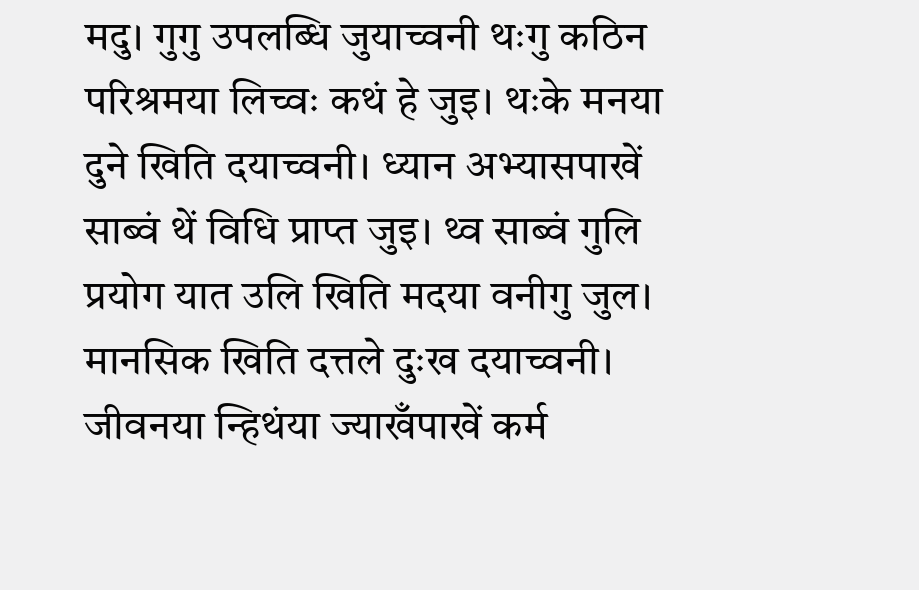मदु। गुगु उपलब्धि जुयाच्वनी थःगु कठिन परिश्रमया लिच्वः कथं हे जुइ। थःके मनया दुने खिति दयाच्वनी। ध्यान अभ्यासपाखें साब्वं थें विधि प्राप्त जुइ। थ्व साब्वं गुलि प्रयोग यात उलि खिति मदया वनीगु जुल। मानसिक खिति दत्तले दुःख दयाच्वनी। जीवनया न्हिथंया ज्याखँपाखें कर्म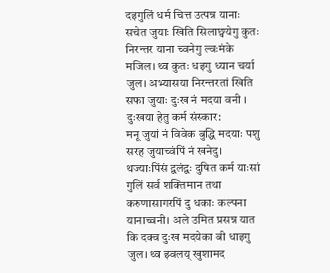दइगुलिं धर्म चित्त उत्पन्न यानाः सचेत जुयाः खिति सिलाछ्वयेगु कुतः निरन्तर याना च्वनेगु ल्वःमंके मजिल। थ्व कुतः धइगु ध्यान चर्या जुल। अभ्यासया निरन्तरतां खिति सफा जुयाः दुःख नं मदया वनी ।
दुःखया हेतु कर्म संस्कार:
मनू जुयां नं विवेक बुद्धि मदयाः पशु सरह जुयाच्वंपिं नं खनेदु। थज्याःपिंसं द्वलंद्वः दुषित कर्म याःसां गुलिं सर्व शक्तिमान तथा करुणासागरपिं दु धकाः कल्पना यानाच्वनी। अले उमित प्रसन्न यात कि दक्व दुःख मदयेका बी धाइगु जुल। थ्व झ्वलय् खुशामद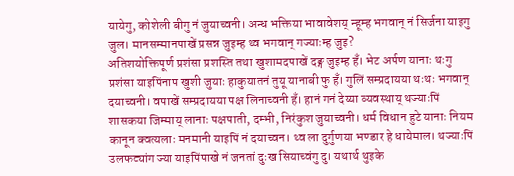यायेगु, कोशेली बीगु नं जुयाच्वनी। अन्ध भक्तिया भावावेशय् न्हूम्ह भगवान् नं सिर्जना याइगु जुल। मानसम्मानपाखें प्रसन्न जुइम्ह थ्व भगवान् गज्याःम्ह जुइ?
अतिशयोक्तिपूर्ण प्रशंसा प्रशस्ति तथा खुशामदपाखें दङ्ग जुइम्ह हँ। भेट अर्पण यानाः थःगु प्रशंसा याइपिंनाप खुशी जुयाः हाकुयातनं तुयू यानाबी फु हँ। गुलिं सम्प्रदायया थःथः भगवान् दयाच्वनी। वपाखें सम्प्रदायया पक्ष लिनाच्वनी हँ। हानं गनं देय्या व्यवस्थाय् थज्याःपिं शासकया जिम्माय् लानाः पक्षपाती, दम्भी, निरंकुश जुयाच्वनी। धर्म विधान हुटे यानाः नियम कानून क्वत्यलाः मनमानी याइपिं नं दयाच्वन। थ्व ला दुर्गुणया भण्डार हे धायेमाल। थज्याःपिं उलफट्यांग ज्या याइपिंपाखे नं जनतां दुःख सियाच्वंगु दु। यथार्थ थुइके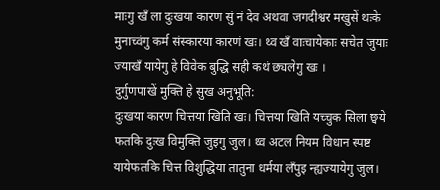माःगु खँ ला दुःखया कारण सुं नं देव अथवा जगदीश्वर मखुसें थःके मुनाच्वंगु कर्म संस्कारया कारणं खः। थ्व खँ वाःचायेकाः सचेत जुयाः ज्याखँ यायेगु हे विवेक बुद्धि सही कथं छ्यलेगु खः ।
दुर्गुणपाखें मुक्ति हे सुख अनुभूति:
दुःखया कारण चित्तया खिति खः। चित्तया खिति यच्चुक सिला छ्वये फतकि दुःख विमुक्ति जुइगु जुल। थ्व अटल नियम विधान स्पष्ट यायेफतकि चित्त विशुद्धिया तातुना धर्मया लँपुइ न्ह्यज्यायेगु जुल।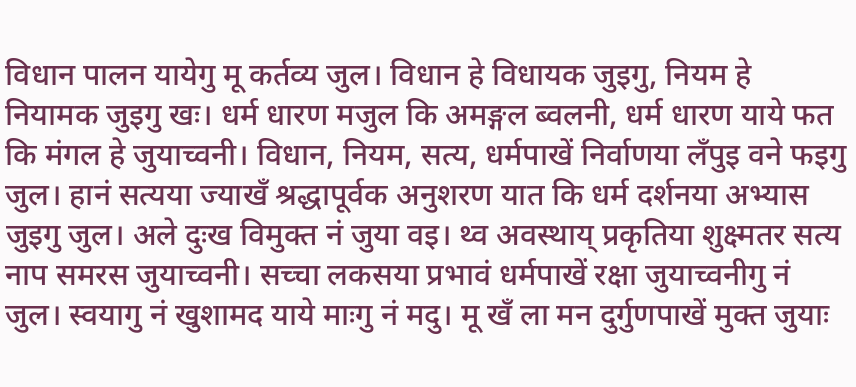विधान पालन यायेगु मू कर्तव्य जुल। विधान हे विधायक जुइगु, नियम हे नियामक जुइगु खः। धर्म धारण मजुल कि अमङ्गल ब्वलनी, धर्म धारण याये फत कि मंगल हे जुयाच्वनी। विधान, नियम, सत्य, धर्मपाखें निर्वाणया लँपुइ वने फइगु जुल। हानं सत्यया ज्याखँ श्रद्धापूर्वक अनुशरण यात कि धर्म दर्शनया अभ्यास जुइगु जुल। अले दुःख विमुक्त नं जुया वइ। थ्व अवस्थाय् प्रकृतिया शुक्ष्मतर सत्य नाप समरस जुयाच्वनी। सच्चा लकसया प्रभावं धर्मपाखें रक्षा जुयाच्वनीगु नं जुल। स्वयागु नं खुशामद याये माःगु नं मदु। मू खँ ला मन दुर्गुणपाखें मुक्त जुयाः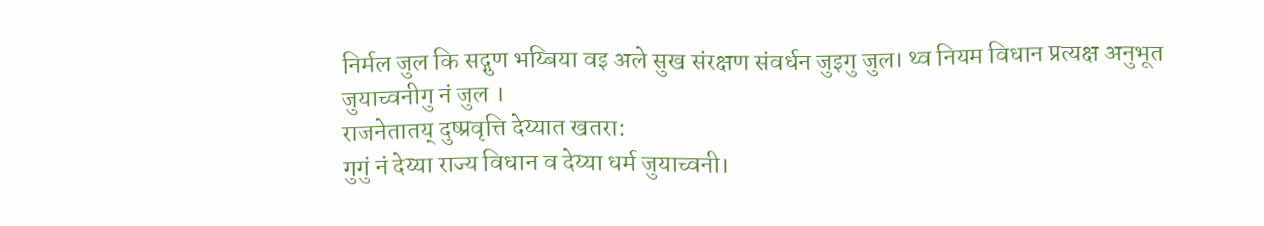निर्मल जुल कि सद्गुण भय्बिया वइ अले सुख संरक्षण संवर्धन जुइगु जुल। थ्व नियम विधान प्रत्यक्ष अनुभूत जुयाच्वनीगु नं जुल ।
राजनेतातय् दुष्प्रवृत्ति देय्यात खतरा:
गुगुं नं देय्या राज्य विधान व देय्या धर्म जुयाच्वनी।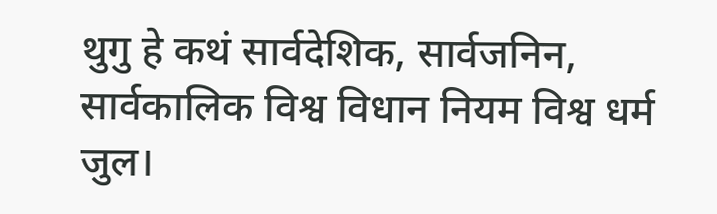थुगु हे कथं सार्वदेशिक, सार्वजनिन, सार्वकालिक विश्व विधान नियम विश्व धर्म जुल।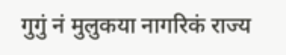गुगुं नं मुलुकया नागरिकं राज्य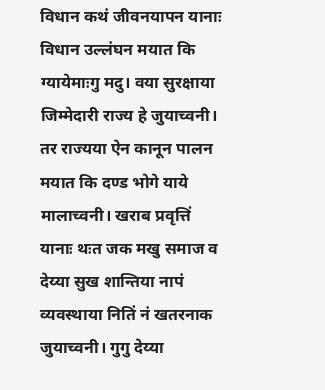विधान कथं जीवनयापन यानाः विधान उल्लंघन मयात कि ग्यायेमाःगु मदु। वया सुरक्षाया जिम्मेदारी राज्य हे जुयाच्वनी। तर राज्यया ऐन कानून पालन मयात कि दण्ड भोगे याये मालाच्वनी। खराब प्रवृत्तिं यानाः थःत जक मखु समाज व देय्या सुख शान्तिया नापं व्यवस्थाया नितिं नं खतरनाक जुयाच्वनी। गुगु देय्या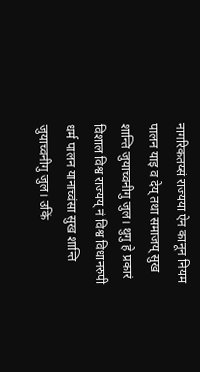नागरिकतय्सं राज्यया ऐन कानून नियम पालन याइ व देय् तथा समाजय् सुख शान्ति जुयाच्वनीगु जुल। थुगु हे प्रकारं विशाल विश्व राज्यय् नं विश्व विधानरुपी धर्म पालन यानाच्वंसा सुख शान्ति जुयाच्वनीगु जुल। उकिं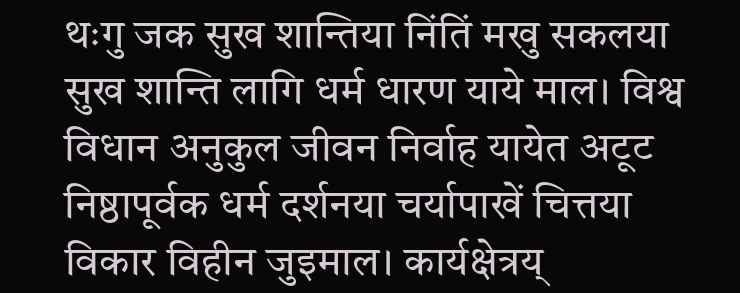थःगु जक सुख शान्तिया निंतिं मखु सकलया सुख शान्ति लागि धर्म धारण याये माल। विश्व विधान अनुकुल जीवन निर्वाह यायेत अटूट निष्ठापूर्वक धर्म दर्शनया चर्यापाखें चित्तया विकार विहीन जुइमाल। कार्यक्षेत्रय्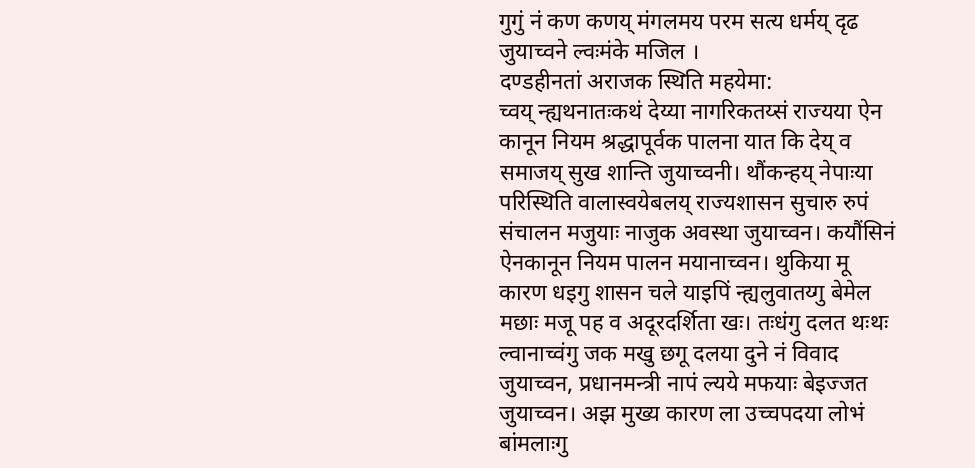गुगुं नं कण कणय् मंगलमय परम सत्य धर्मय् दृढ जुयाच्वने ल्वःमंके मजिल ।
दण्डहीनतां अराजक स्थिति महयेमा:
च्वय् न्ह्यथनातःकथं देय्या नागरिकतय्सं राज्यया ऐन कानून नियम श्रद्धापूर्वक पालना यात कि देय् व समाजय् सुख शान्ति जुयाच्वनी। थौंकन्हय् नेपाःया परिस्थिति वालास्वयेबलय् राज्यशासन सुचारु रुपं संचालन मजुयाः नाजुक अवस्था जुयाच्वन। कयौंसिनं ऐनकानून नियम पालन मयानाच्वन। थुकिया मू कारण धइगु शासन चले याइपिं न्ह्यलुवातय्गु बेमेल मछाः मजू पह व अदूरदर्शिता खः। तःधंगु दलत थःथः ल्वानाच्वंगु जक मखु छगू दलया दुने नं विवाद जुयाच्वन, प्रधानमन्त्री नापं ल्यये मफयाः बेइज्जत जुयाच्वन। अझ मुख्य कारण ला उच्चपदया लोभं बांमलाःगु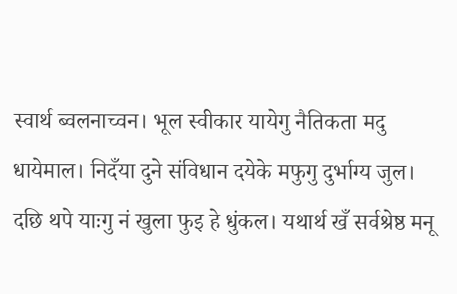स्वार्थ ब्वलनाच्वन। भूल स्वीकार यायेगु नैतिकता मदु धायेमाल। निदँया दुने संविधान दयेके मफुगु दुर्भाग्य जुल। दछि थपे याःगु नं खुला फुइ हे धुंकल। यथार्थ खँ सर्वश्रेष्ठ मनू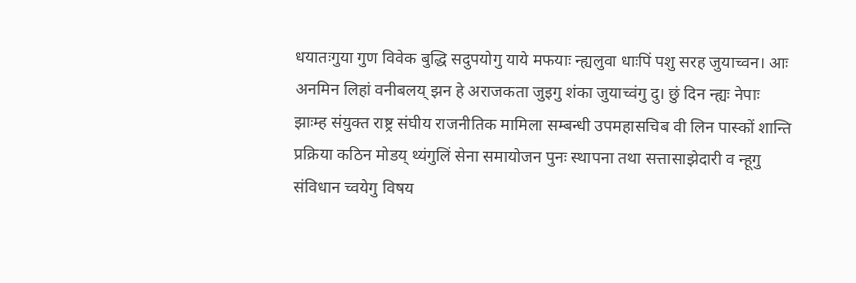धयातःगुया गुण विवेक बुद्धि सदुपयोगु याये मफयाः न्ह्यलुवा धाःपिं पशु सरह जुयाच्वन। आः अनमिन लिहां वनीबलय् झन हे अराजकता जुइगु शंका जुयाच्वंगु दु। छुं दिन न्ह्यः नेपाः झाःम्ह संयुक्त राष्ट्र संघीय राजनीतिक मामिला सम्बन्धी उपमहासचिब वी लिन पास्कों शान्ति प्रक्रिया कठिन मोडय् थ्यंगुलिं सेना समायोजन पुनः स्थापना तथा सत्तासाझेदारी व न्हूगु संविधान च्वयेगु विषय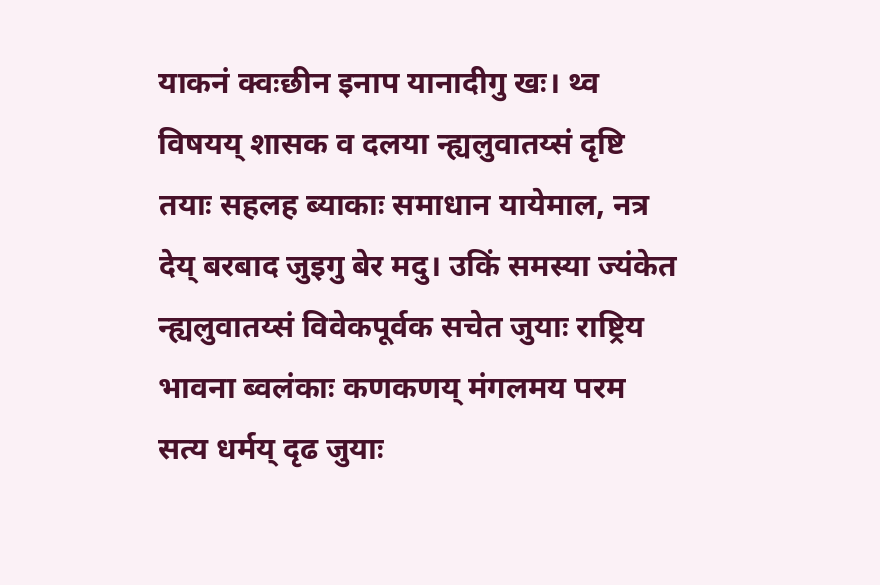याकनं क्वःछीन इनाप यानादीगु खः। थ्व विषयय् शासक व दलया न्ह्यलुवातय्सं दृष्टि तयाः सहलह ब्याकाः समाधान यायेमाल, नत्र देय् बरबाद जुइगु बेर मदु। उकिं समस्या ज्यंकेत न्ह्यलुवातय्सं विवेकपूर्वक सचेत जुयाः राष्ट्रिय भावना ब्वलंकाः कणकणय् मंगलमय परम सत्य धर्मय् दृढ जुयाः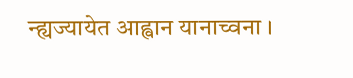न्ह्यज्यायेत आह्वान यानाच्वना ।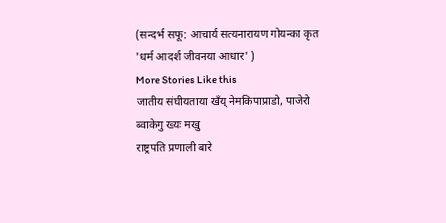(सन्दर्भ सफू: आचार्य सत्यनारायण गोयन्का कृत 'धर्म आदर्श जीवनया आधार' )
More Stories Like this
जातीय संघीयताया खँय् नेमकिपाप्राडो, पाजेरो ब्वाकेगु ख्यः मखु
राष्ट्रपति प्रणाली बारे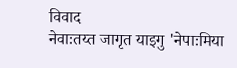विवाद
नेवाःतय्त जागृत याइगु 'नेपाःमिया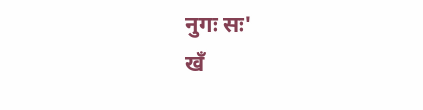नुगः सः'
खँ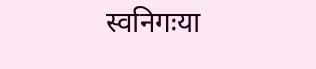स्वनिगःया